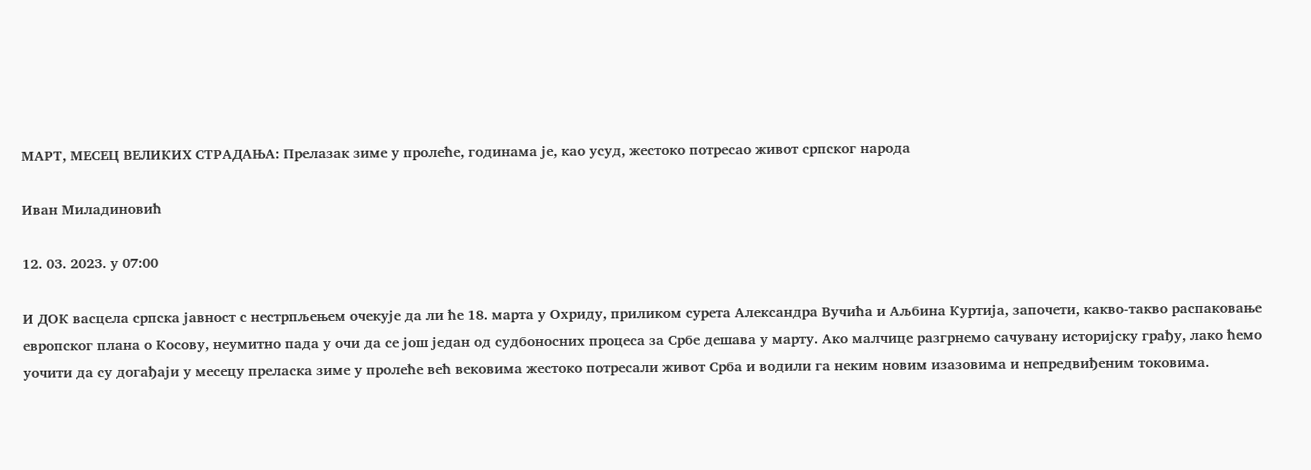МАРТ, МЕСЕЦ ВЕЛИКИХ СТРАДАЊА: Прелазак зиме у пролеће, годинама је, као усуд, жестоко потресао живот српског народа

Иван Миладиновић

12. 03. 2023. у 07:00

И ДОК васцела српска јавност с нестрпљењем очекује да ли ће 18. марта у Охриду, приликом сурета Александра Вучића и Аљбина Куртија, започети, какво-такво распаковање европског плана о Косову, неумитно пада у очи да се још један од судбоносних процеса за Србе дешава у марту. Ако малчице разгрнемо сачувану историјску грађу, лако ћемо уочити да су догађаји у месецу преласка зиме у пролеће већ вековима жестоко потресали живот Срба и водили га неким новим изазовима и непредвиђеним токовима.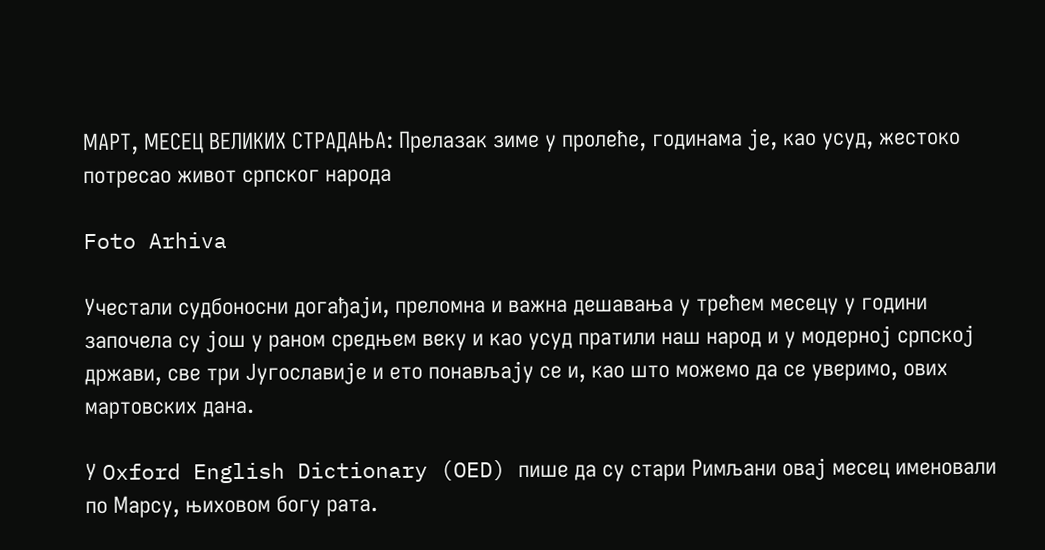МАРТ, МЕСЕЦ ВЕЛИКИХ СТРАДАЊА: Прелазак зиме у пролеће, годинама је, као усуд, жестоко потресао живот српског народа

Foto Arhiva

Учестали судбоносни догађаји, преломна и важна дешавања у трећем месецу у години започела су још у раном средњем веку и као усуд пратили наш народ и у модерној српској држави, све три Југославије и ето понављају се и, као што можемо да се уверимо, ових мартовских дана.

У Oxford English Dictionary (OED) пише да су стари Римљани овај месец именовали по Марсу, њиховом богу рата.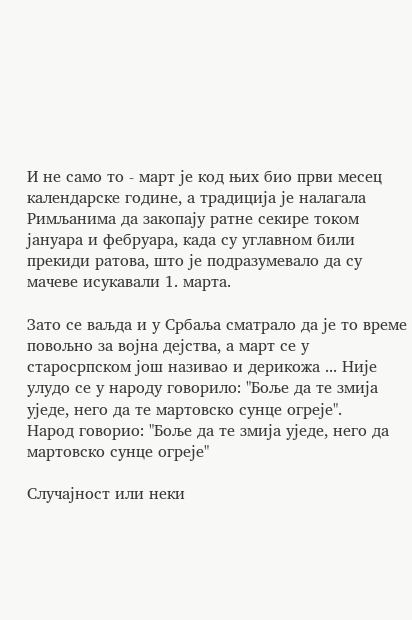И не само то - март је код њих био први месец календарске године, а традиција је налагала Римљанима да закопају ратне секире током јануара и фебруара, када су углавном били прекиди ратова, што је подразумевало да су мачеве исукавали 1. марта.

Зато се ваљда и у Србаља сматрало да је то време повољно за војна дејства, а март се у старосрпском још називао и дерикожа ... Није улудо се у народу говорило: "Боље да те змија уједе, него да те мартовско сунце огреје".
Народ говорио: "Боље да те змија уједе, него да мартовско сунце огреје"

Случајност или неки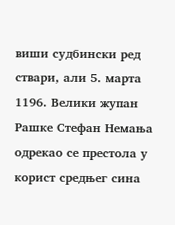виши судбински ред ствари, али 5. марта 1196. Велики жупан Рашке Стефан Немања одрекао се престола у корист средњег сина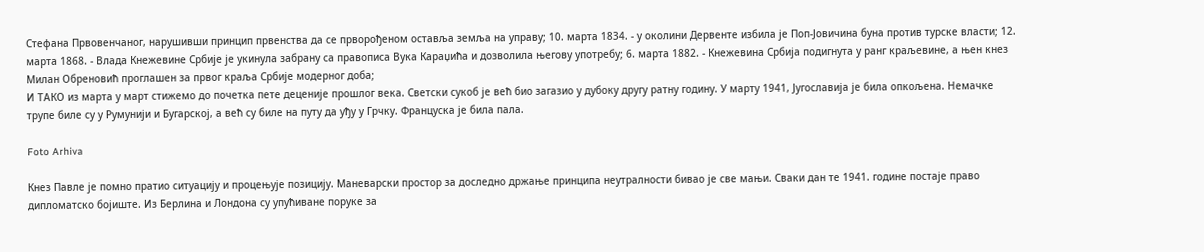Стефана Првовенчаног, нарушивши принцип првенства да се прворођеном оставља земља на управу; 10. марта 1834. - у околини Дервенте избила је Поп-Јовичина буна против турске власти; 12. марта 1868. - Влада Кнежевине Србије је укинула забрану са правописа Вука Караџића и дозволила његову употребу; 6. марта 1882. - Кнежевина Србија подигнута у ранг краљевине, а њен кнез Милан Обреновић проглашен за првог краља Србије модерног доба;
И ТАКО из марта у март стижемо до почетка пете деценије прошлог века. Светски сукоб је већ био загазио у дубоку другу ратну годину. У марту 1941, Југославија је била опкољена. Немачке трупе биле су у Румунији и Бугарској, а већ су биле на путу да уђу у Грчку. Француска је била пала.

Foto Arhiva

Кнез Павле је помно пратио ситуацију и процењује позицију. Маневарски простор за доследно држање принципа неутралности бивао је све мањи. Сваки дан те 1941. године постаје право дипломатско бојиште. Из Берлина и Лондона су упућиване поруке за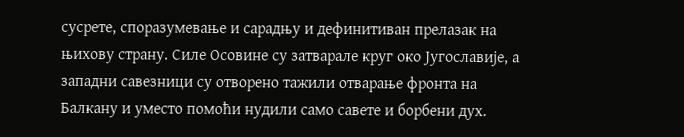сусрете, споразумевање и сарадњу и дефинитиван прелазак на њихову страну. Силе Осовине су затварале круг око Југославије, а западни савезници су отворено тажили отварање фронта на Балкану и уместо помоћи нудили само савете и борбени дух.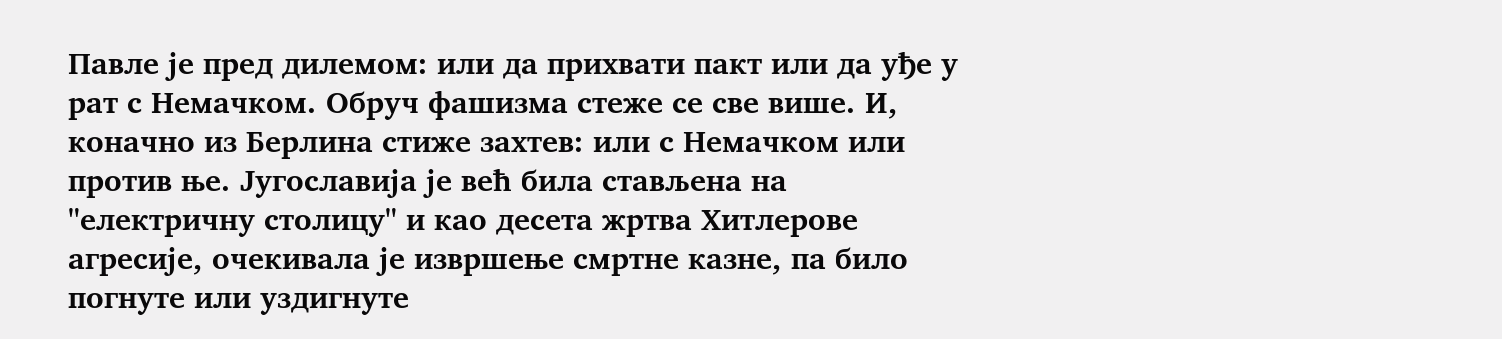Павле је пред дилемом: или да прихвати пакт или да уђе у рат с Немачком. Обруч фашизма стеже се све више. И, коначно из Берлина стиже захтев: или с Немачком или против ње. Југославија је већ била стављена на "електричну столицу" и као десета жртва Хитлерове агресије, очекивала је извршење смртне казне, па било погнуте или уздигнуте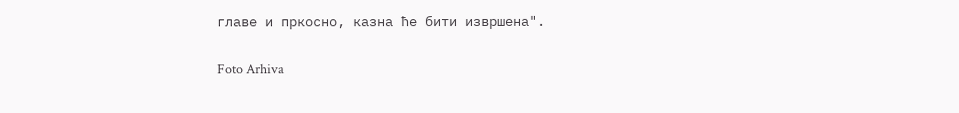главе и пркосно, казна ће бити извршена".

Foto Arhiva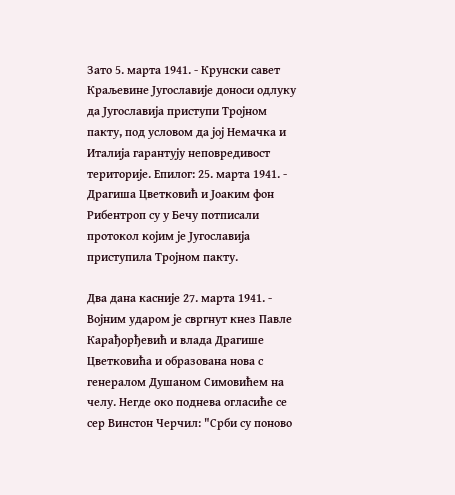Зато 5. марта 1941. - Крунски савет Краљевине Југославије доноси одлуку да Југославија приступи Тројном пакту, под условом да јој Немачка и Италија гарантују неповредивост територије. Епилог: 25. марта 1941. - Драгиша Цветковић и Јоаким фон Рибентроп су у Бечу потписали протокол којим је Југославија приступила Тројном пакту.

Два дана касније 27. марта 1941. - Војним ударом је свргнут кнез Павле Карађорђевић и влада Драгише Цветковића и образована нова с генералом Душаном Симовићем на челу. Негде око поднева огласиће се сер Винстон Черчил: "Срби су поново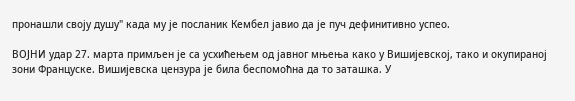пронашли своју душу" када му је посланик Кембел јавио да је пуч дефинитивно успео.

ВОЈНИ удар 27. марта примљен је са усхићењем од јавног мњења како у Вишијевској, тако и окупираној зони Француске. Вишијевска цензура је била беспомоћна да то заташка. У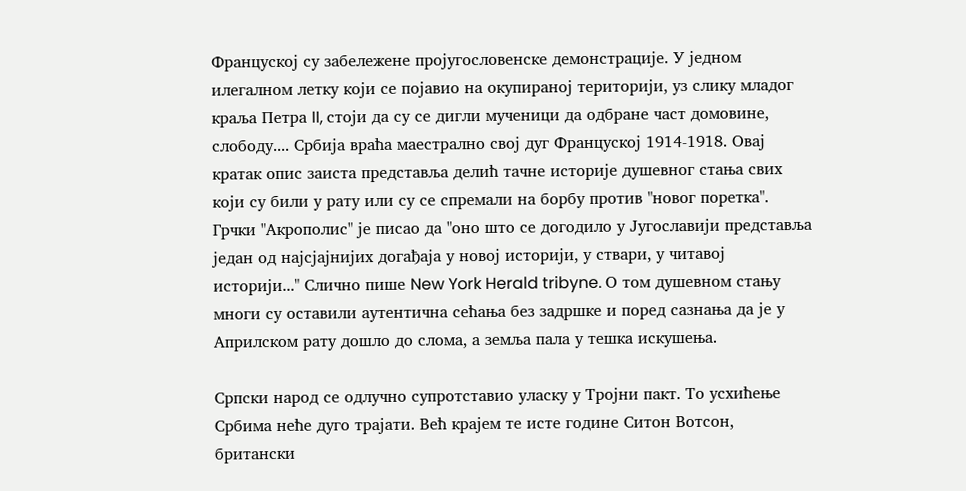Француској су забележене пројугословенске демонстрације. У једном илегалном летку који се појавио на окупираној територији, уз слику младог краља Петра II, стоји да су се дигли мученици да одбране част домовине, слободу.... Србија враћа маестрално свој дуг Француској 1914-1918. Овај кратак опис заиста представља делић тачне историје душевног стања свих који су били у рату или су се спремали на борбу против "новог поретка". Грчки "Акрополис" је писао да "оно што се догодило у Југославији представља један од најсјајнијих догађаја у новој историји, у ствари, у читавој историји..." Слично пише New York Herald tribyne. О том душевном стању многи су оставили аутентична сећања без задршке и поред сазнања да је у Априлском рату дошло до слома, а земља пала у тешка искушења.

Српски народ се одлучно супротставио уласку у Тројни пакт. То усхићење Србима неће дуго трајати. Већ крајем те исте године Ситон Вотсон, британски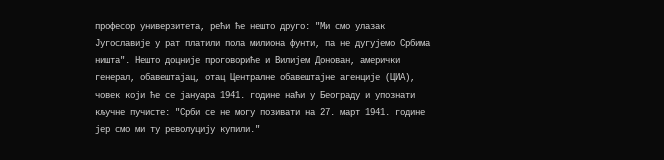професор универзитета, рећи ће нешто друго: "Ми смо улазак Југославије у рат платили пола милиона фунти, па не дугујемо Србима ништа". Нешто доцније проговориће и Вилијем Донован, амерички генерал, обавештајац, отац Централне обавештајне агенције (ЦИА), човек који ће се јануара 1941. године наћи у Београду и упознати кључне пучисте: "Срби се не могу позивати на 27. март 1941. године јер смо ми ту револуцију купили."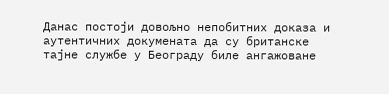Данас постоји довољно непобитних доказа и аутентичних докумената да су британске тајне службе у Београду биле ангажоване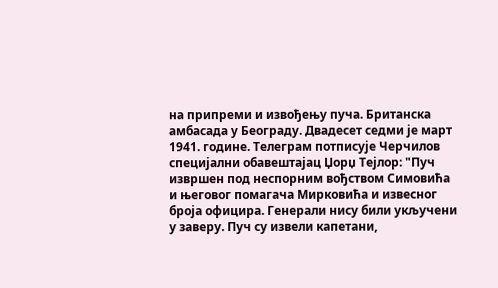на припреми и извођењу пуча. Британска амбасада у Београду. Двадесет седми је март 1941. године. Телеграм потписује Черчилов специјални обавештајац Џорџ Тејлор: "Пуч извршен под неспорним вођством Симовића и његовог помагача Мирковића и извесног броја официра. Генерали нису били укључени у заверу. Пуч су извели капетани,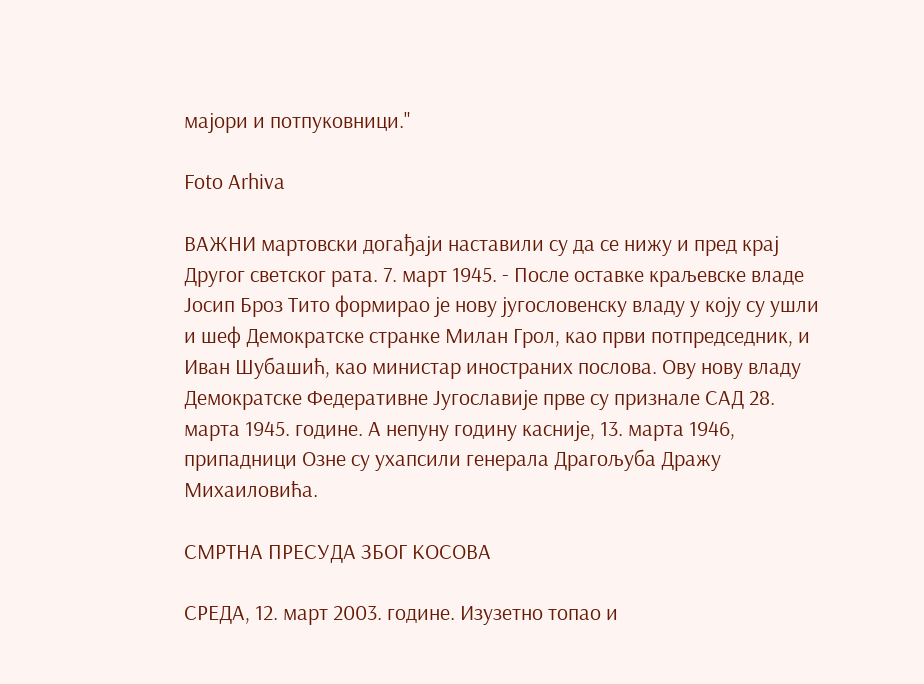мајори и потпуковници."

Foto Arhiva

ВАЖНИ мартовски догађаји наставили су да се нижу и пред крај Другог светског рата. 7. март 1945. - После оставке краљевске владе Јосип Броз Тито формирао је нову југословенску владу у коју су ушли и шеф Демократске странке Милан Грол, као први потпредседник, и Иван Шубашић, као министар иностраних послова. Ову нову владу Демократске Федеративне Југославије прве су признале САД 28. марта 1945. године. А непуну годину касније, 13. марта 1946, припадници Озне су ухапсили генерала Драгољуба Дражу Михаиловића.

СМРТНА ПРЕСУДА ЗБОГ КОСОВА

СРЕДА, 12. март 2003. године. Изузетно топао и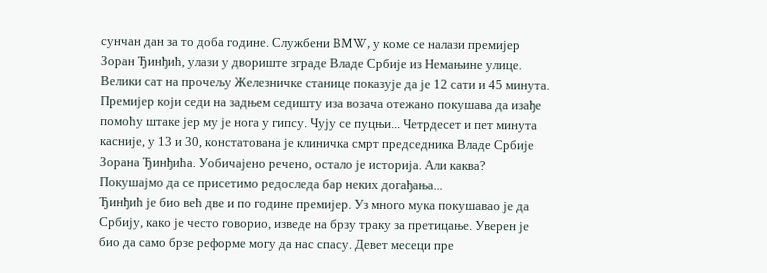сунчан дан за то доба године. Службени BMW, у коме се налази премијер Зоран Ђинђић, улази у двориште зграде Владе Србије из Немањине улице. Велики сат на прочељу Железничке станице показује да је 12 сати и 45 минута. Премијер који седи на задњем седишту иза возача отежано покушава да изађе помоћу штаке јер му је нога у гипсу. Чују се пуцњи... Четрдесет и пет минута касније, у 13 и 30, констатована је клиничка смрт председника Владе Србије Зорана Ђинђића. Уобичајено речено, остало је историја. Али каква? Покушајмо да се присетимо редоследа бар неких догађања...
Ђинђић је био већ две и по године премијер. Уз много мука покушавао је да Србију, како је често говорио, изведе на брзу траку за претицање. Уверен је био да само брзе реформе могу да нас спасу. Девет месеци пре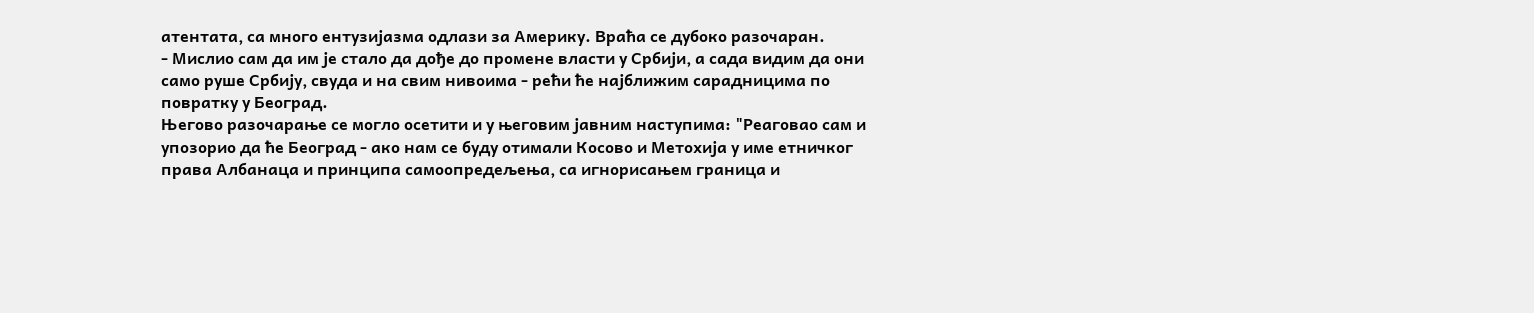атентата, са много ентузијазма одлази за Америку. Враћа се дубоко разочаран.
- Мислио сам да им је стало да дође до промене власти у Србији, а сада видим да они само руше Србију, свуда и на свим нивоима - рећи ће најближим сарадницима по повратку у Београд.
Његово разочарање се могло осетити и у његовим јавним наступима: "Реаговао сам и упозорио да ће Београд - ако нам се буду отимали Косово и Метохија у име етничког права Албанаца и принципа самоопредељења, са игнорисањем граница и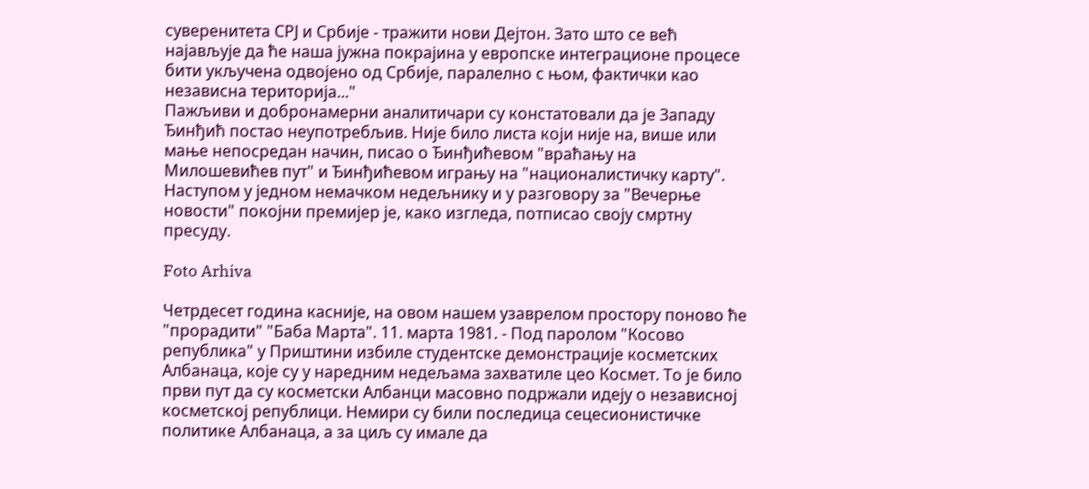суверенитета СРЈ и Србије - тражити нови Дејтон. Зато што се већ најављује да ће наша јужна покрајина у европске интеграционе процесе бити укључена одвојено од Србије, паралелно с њом, фактички као независна територија..."
Пажљиви и добронамерни аналитичари су констатовали да је Западу Ђинђић постао неупотребљив. Није било листа који није на, више или мање непосредан начин, писао о Ђинђићевом "враћању на Милошевићев пут" и Ђинђићевом игрању на "националистичку карту". Наступом у једном немачком недељнику и у разговору за "Вечерње новости" покојни премијер је, како изгледа, потписао своју смртну пресуду.

Foto Arhiva

Четрдесет година касније, на овом нашем узаврелом простору поново ће "прорадити" "Баба Марта". 11. марта 1981. - Под паролом "Косово република" у Приштини избиле студентске демонстрације косметских Албанаца, које су у наредним недељама захватиле цео Космет. То је било први пут да су косметски Албанци масовно подржали идеју о независној косметској републици. Немири су били последица сецесионистичке политике Албанаца, а за циљ су имале да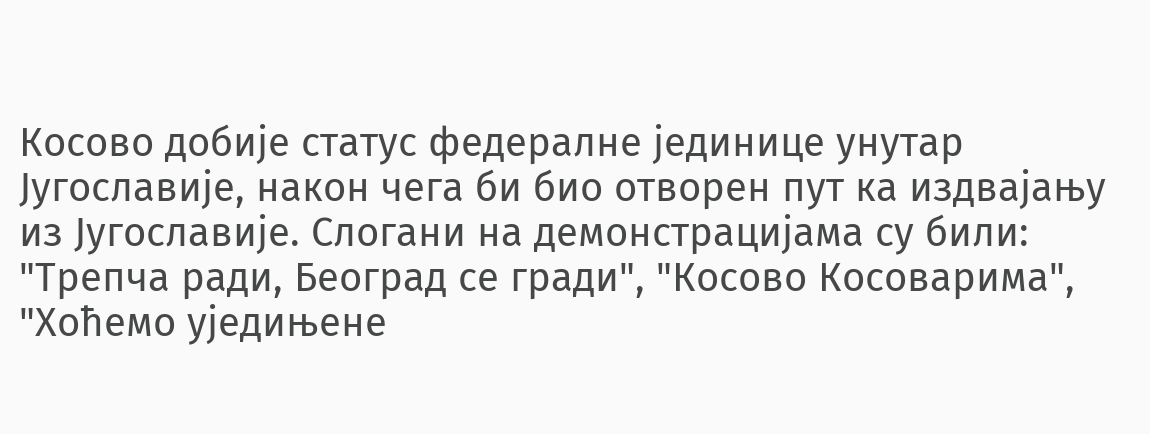Косово добије статус федералне јединице унутар Југославије, након чега би био отворен пут ка издвајању из Југославије. Слогани на демонстрацијама су били: "Трепча ради, Београд се гради", "Косово Косоварима", "Хоћемо уједињене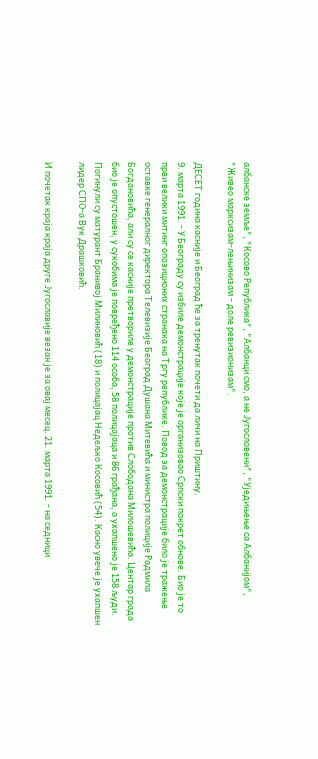албанске земље", "Косово Република", "Албанци смо, а не Југословени", "Уједињење са Албанијом", "Живео марксизам-лењинизам - доле ревизионизам".

ДЕСЕТ година касније и Београд ће за тренутак почети да личи на Приштину.
9. марта 1991. - У Београду су избиле демонстрације које је организовао Српски покрет обнове. Био је то први велики митинг опозиционих странака на Тргу републике. Повод за демонстрације било је тражење оставке генералног директора Телевизије Београд Душана Митевића и министра полиције Радмила Богдановића, али су се касније претвориле у демонстрације против Слободана Милошевића. Центар града био је опустошен, у сукобима је повређено 114 особа, 58 полицајаца и 86 грађана, а ухапшено је 158 људи. Погинули су матурант Бранивој Милиновић (18) и полицајац Недељко Косовић (54). Касно увече је ухапшен лидер СПО-а Вук Драшковић.

И почетак краја краја друге Југославије везан је за овај месец. 21. марта 1991. - на седници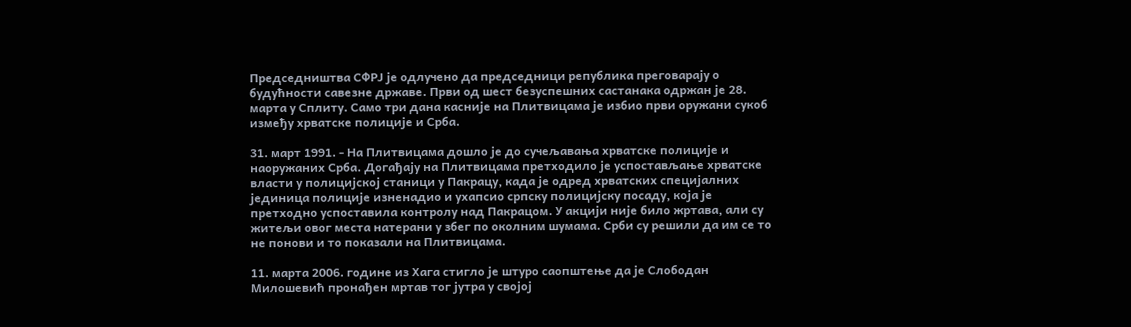Председништва СФРЈ је одлучено да председници република преговарају о будућности савезне државе. Први од шест безуспешних састанака одржан је 28. марта у Сплиту. Само три дана касније на Плитвицама је избио први оружани сукоб између хрватске полиције и Срба.

31. март 1991. - На Плитвицама дошло је до сучељавања хрватске полиције и наоружаних Срба. Догађају на Плитвицама претходило је успостављање хрватске власти у полицијској станици у Пакрацу, када је одред хрватских специјалних јединица полиције изненадио и ухапсио српску полицијску посаду, која је претходно успоставила контролу над Пакрацом. У акцији није било жртава, али су житељи овог места натерани у збег по околним шумама. Срби су решили да им се то не понови и то показали на Плитвицама.

11. марта 2006. године из Хага стигло је штуро саопштење да је Слободан Милошевић пронађен мртав тог јутра у својој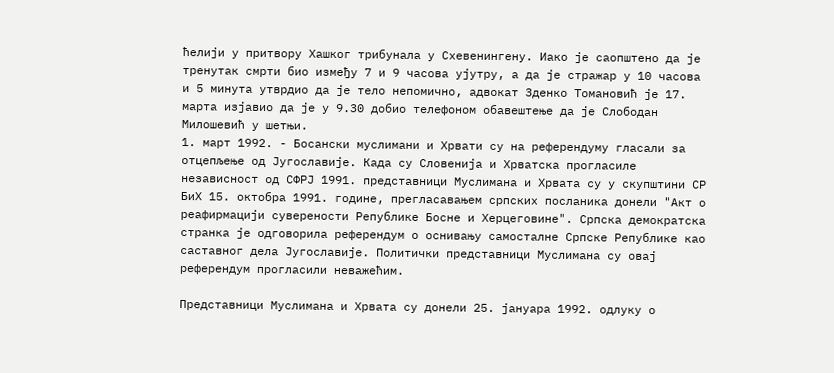ћелији у притвору Хашког трибунала у Схевенингену. Иако је саопштено да је тренутак смрти био између 7 и 9 часова ујутру, а да је стражар у 10 часова и 5 минута утврдио да је тело непомично, адвокат Зденко Томановић је 17. марта изјавио да је у 9.30 добио телефоном обавештење да је Слободан Милошевић у шетњи.
1. март 1992. - Босански муслимани и Хрвати су на референдуму гласали за отцепљење од Југославије. Када су Словенија и Хрватска прогласиле независност од СФРЈ 1991. представници Муслимана и Хрвата су у скупштини СР БиХ 15. октобра 1991. године, прегласавањем српских посланика донели "Акт о реафирмацији суверености Републике Босне и Херцеговине". Српска демократска странка је одговорила референдум о оснивању самосталне Српске Републике као саставног дела Југославије. Политички представници Муслимана су овај референдум прогласили неважећим.

Представници Муслимана и Хрвата су донели 25. јануара 1992. одлуку о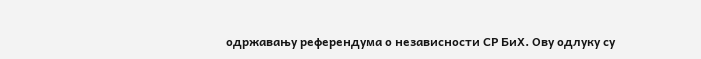одржавању референдума о независности СР БиХ. Ову одлуку су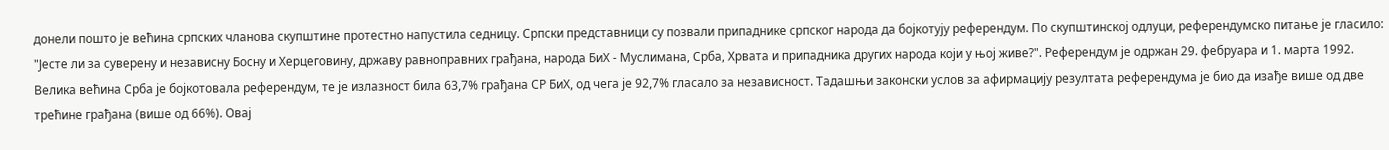донели пошто је већина српских чланова скупштине протестно напустила седницу. Српски представници су позвали припаднике српског народа да бојкотују референдум. По скупштинској одлуци, референдумско питање је гласило: "Јесте ли за суверену и независну Босну и Херцеговину, државу равноправних грађана, народа БиХ - Муслимана, Срба, Хрвата и припадника других народа који у њој живе?". Референдум је одржан 29. фебруара и 1. марта 1992. Велика већина Срба је бојкотовала референдум, те је излазност била 63,7% грађана СР БиХ, од чега је 92,7% гласало за независност. Тадашњи законски услов за афирмацију резултата референдума је био да изађе више од две трећине грађана (више од 66%). Овај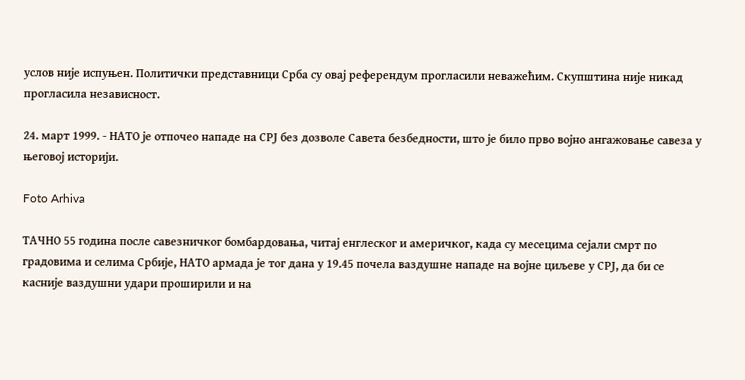услов није испуњен. Политички представници Срба су овај референдум прогласили неважећим. Скупштина није никад прогласила независност.

24. март 1999. - НАТО је отпочео нападе на СРЈ без дозволе Савета безбедности, што је било прво војно ангажовање савеза у његовој историји.

Foto Arhiva

ТАЧНО 55 година после савезничког бомбардовања, читај енглеског и америчког, када су месецима сејали смрт по градовима и селима Србије, НАТО армада је тог дана у 19.45 почела ваздушне нападе на војне циљеве у СРЈ, да би се касније ваздушни удари проширили и на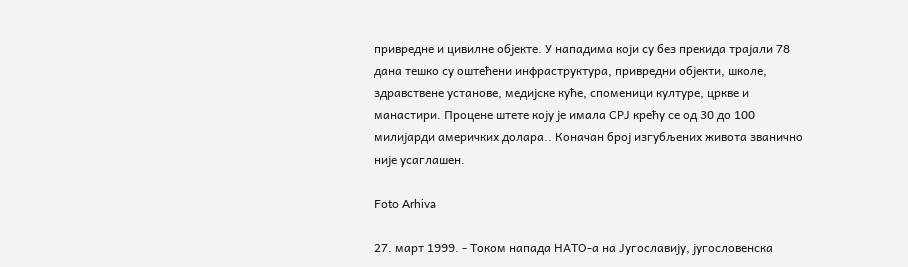привредне и цивилне објекте. У нападима који су без прекида трајали 78 дана тешко су оштећени инфраструктура, привредни објекти, школе, здравствене установе, медијске куће, споменици културе, цркве и манастири. Процене штете коју је имала СРЈ крећу се од 30 до 100 милијарди америчких долара.. Коначан број изгубљених живота званично није усаглашен.

Foto Arhiva

27. март 1999. - Током напада НАТО-а на Југославију, југословенска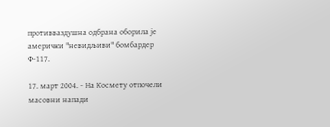противваздушна одбрана оборила је амерички "невидљиви" бомбардер Ф-117.

17. март 2004. - На Космету отпочели масовни напади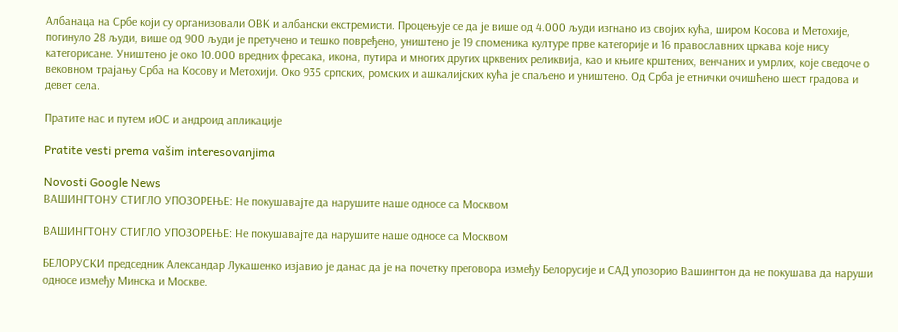Албанаца на Србе који су организовали ОВК и албански екстремисти. Процењује се да је више од 4.000 људи изгнано из својих кућа, широм Косова и Метохије, погинуло 28 људи, више од 900 људи је претучено и тешко повређено, уништено је 19 споменика културе прве категорије и 16 православних цркава које нису категорисане. Уништено је око 10.000 вредних фресака, икона, путира и многих других црквених реликвија, као и књиге крштених, венчаних и умрлих, које сведоче о вековном трајању Срба на Косову и Метохији. Око 935 српских, ромских и ашкалијских кућа је спаљено и уништено. Од Срба је етнички очишћено шест градова и девет села.

Пратите нас и путем иОС и андроид апликације

Pratite vesti prema vašim interesovanjima

Novosti Google News
ВАШИНГТОНУ СТИГЛО УПОЗОРЕЊЕ: Не покушавајте да нарушите наше односе са Москвом

ВАШИНГТОНУ СТИГЛО УПОЗОРЕЊЕ: Не покушавајте да нарушите наше односе са Москвом

БЕЛОРУСКИ председник Александар Лукашенко изјавио је данас да је на почетку преговора између Белорусије и САД упозорио Вашингтон да не покушава да наруши односе између Минска и Москве.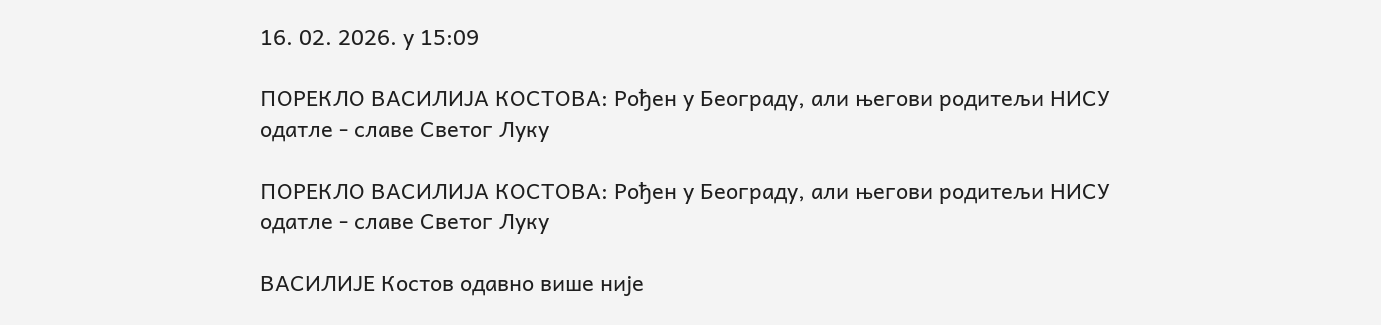16. 02. 2026. у 15:09

ПОРЕКЛО ВАСИЛИЈА КОСТОВА: Рођен у Београду, али његови родитељи НИСУ одатле - славе Светог Луку

ПОРЕКЛО ВАСИЛИЈА КОСТОВА: Рођен у Београду, али његови родитељи НИСУ одатле - славе Светог Луку

ВАСИЛИЈЕ Костов одавно више није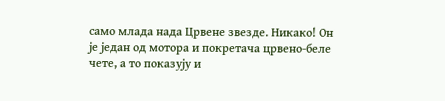само млада нада Црвене звезде. Никако! Он је један од мотора и покретача црвено-беле чете, а то показују и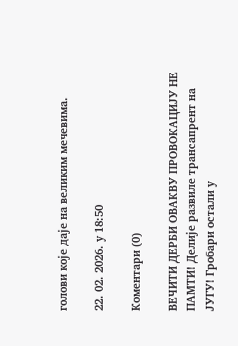голови које даје на великим мечевима.

22. 02. 2026. у 18:50

Коментари (0)

ВЕЧИТИ ДЕРБИ ОВАКВУ ПРОВОКАЦИЈУ НЕ ПАМТИ! Делије развиле трансапрент на ЈУГУ! Гробари остали у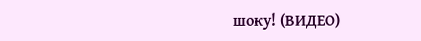шоку! (ВИДЕО)